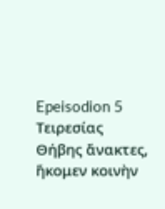Epeisodion 5
Τειρεσίας
Θήβης ἄνακτες, ἥκομεν κοινὴν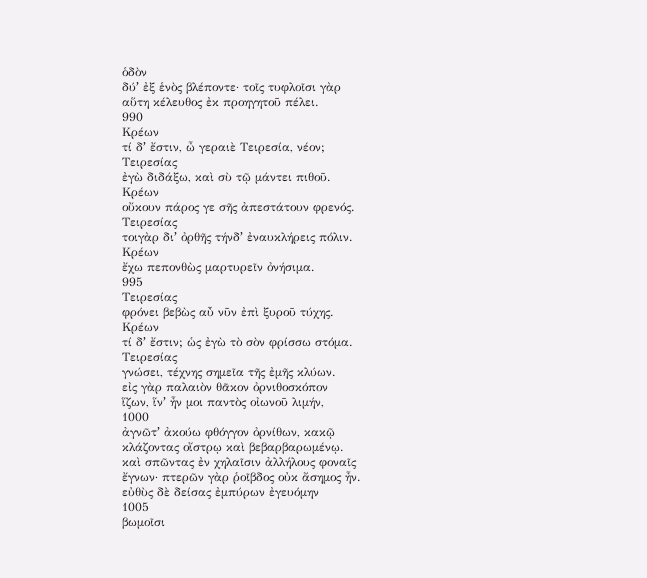ὁδὸν
δύʼ ἐξ ἑνὸς βλέποντε· τοῖς τυφλοῖσι γὰρ
αὕτη κέλευθος ἐκ προηγητοῦ πέλει.
990
Κρέων
τί δʼ ἔστιν, ὦ γεραιὲ Τειρεσία, νέον;
Τειρεσίας
ἐγὼ διδάξω, καὶ σὺ τῷ μάντει πιθοῦ.
Κρέων
οὔκουν πάρος γε σῆς ἀπεστάτουν φρενός.
Τειρεσίας
τοιγὰρ διʼ ὀρθῆς τήνδʼ ἐναυκλήρεις πόλιν.
Κρέων
ἔχω πεπονθὼς μαρτυρεῖν ὀνήσιμα.
995
Τειρεσίας
φρόνει βεβὼς αὖ νῦν ἐπὶ ξυροῦ τύχης.
Κρέων
τί δʼ ἔστιν; ὡς ἐγὼ τὸ σὸν φρίσσω στόμα.
Τειρεσίας
γνώσει, τέχνης σημεῖα τῆς ἐμῆς κλύων.
εἰς γὰρ παλαιὸν θᾶκον ὀρνιθοσκόπον
ἵζων, ἵνʼ ἦν μοι παντὸς οἰωνοῦ λιμήν,
1000
ἀγνῶτʼ ἀκούω φθόγγον ὀρνίθων, κακῷ
κλάζοντας οἴστρῳ καὶ βεβαρβαρωμένῳ.
καὶ σπῶντας ἐν χηλαῖσιν ἀλλήλους φοναῖς
ἔγνων· πτερῶν γὰρ ῥοῖβδος οὐκ ἄσημος ἦν.
εὐθὺς δὲ δείσας ἐμπύρων ἐγευόμην
1005
βωμοῖσι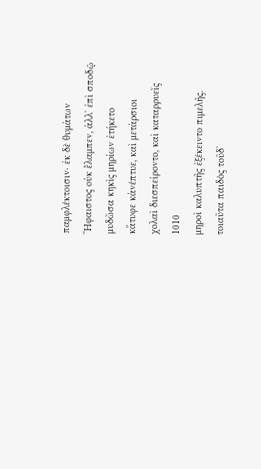παμφλέκτοισιν· ἐκ δὲ θυμάτων
Ἥφαιστος οὐκ ἔλαμπεν, ἀλλʼ ἐπὶ σποδῷ
μυδῶσα κηκὶς μηρίων ἐτήκετο
κἄτυφε κἀνέπτυε, καὶ μετάρσιοι
χολαὶ διεσπείροντο, καὶ καταρρυεῖς
1010
μηροὶ καλυπτῆς ἐξέκειντο πιμελῆς.
τοιαῦτα παιδὸς τοῦδʼ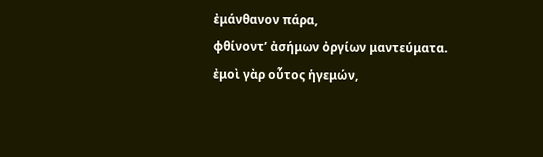ἐμάνθανον πάρα,
φθίνοντʼ ἀσήμων ὀργίων μαντεύματα.
ἐμοὶ γὰρ οὗτος ἡγεμών,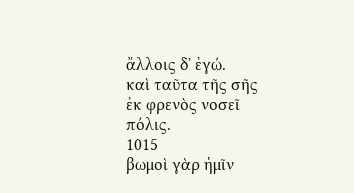ἄλλοις δʼ ἐγώ.
καὶ ταῦτα τῆς σῆς ἐκ φρενὸς νοσεῖ πόλις.
1015
βωμοὶ γὰρ ἡμῖν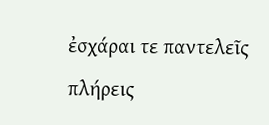ἐσχάραι τε παντελεῖς
πλήρεις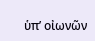ὑπʼ οἰωνῶν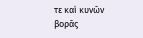τε καὶ κυνῶν βορᾶς